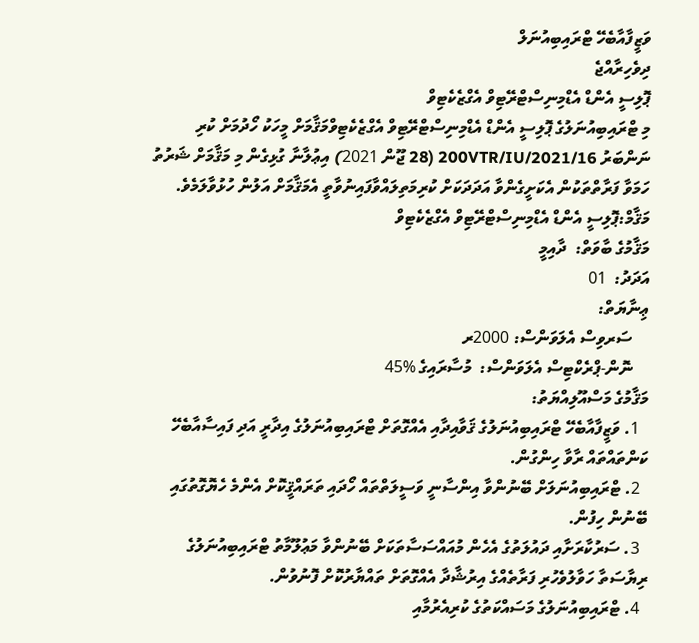ވަޒީފާއާބެހޭ ޓްރައިބިއުނަލް
ދިވެހިރާއްޖެ
ޕޮލިސީ އެންޑް އެޑްމިނިސްޓްރޭޓިވް އެގްޒެކެޓިވް
މި ޓްރައިބިއުނަލުގެ ޕޮލިސީ އެންޑް އެޑްމިނިސްޓްރޭޓިވް އެގްޒެކެޓިވްމަޤާމަށް މީހަކު ހޯދުމަށް ކުރި ނަންބަރު 200VTR/IU/2021/16 (28 ޖޫން 2021) އިޢުލާނާ ގުޅިގެން މި މަޤާމަށް ޝަރުތު ހަމަވާ ފަރާތްތަކުން އެކަށީގެންވާ އަދަދަކަށް ކުރިމަތިލައްވާފައިނުވާތީ އެމަޤާމަށް އަލުން ހުޅުވާލަމެވެ.
މަޤާމް:ޕޮލިސީ އެންޑް އެޑްމިނިސްޓްރޭޓިވް އެގްޒެކެޓިވް
މަޤާމުގެ ބާވަތް:  ދާއިމީ
އަދަދު:  01
ޢިނާޔަތް:
    ސަރވިސް އެލަވަންސް: 2000ރ
    ނޮން-ޕްރެކްޓިސް އެލަވަންސް:  މުސާރައިގެ %45
މަޤާމުގެ މަސްއޫލިއްޔަތު:
  1. ވަޒީފާއާބެހޭ ޓްރައިބިއުނަލުގެ ޤަވާއިދާއި އެއްގޮތަށް ޓްރައިބިއުނަލުގެ އިދާރީ އަދި ފައިސާއާބެހޭ ކަންތައްތައް ރާވާ ހިންގުން.
  2. ޓްރައިބިއުނަލަށް ބޭނުންވާ އިންސާނީ ވަސީލަތްތައް ހޯދައި ތަރައްޤީކޮށް އެންމެ ހެޔޮގޮތުގައި ބޭނުން ހިފުން.
  3. ސަރުކާރަށާއި ދައުލަތުގެ އެހެން މުއައްސަސާތަކަށް ބޭނުންވާ މަޢުލޫމާތު ޓްރައިބިއުނަލުގެ ރިޔާސަތާ ހަވާލުވެހުރި ފަރާތެއްގެ އިރުޝާދާ އެއްގޮތަށް ތައްޔާރުކޮށް ފޮނުވުން.
  4. ޓްރައިބިއުނަލުގެ މަސައްކަތުގެ ކުރިއެރުމާއި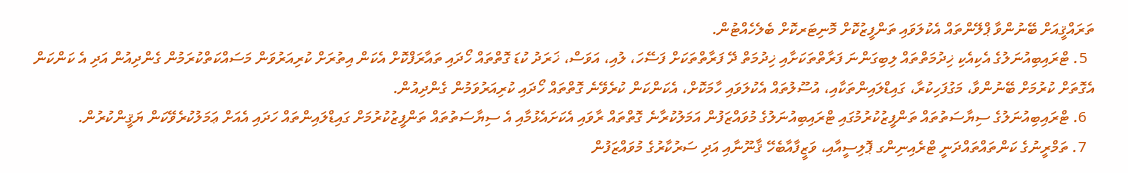ތަރައްޤީއަށް ބޭނުންވާ ޕްލޭންތައް އެކުލަވައި ތަންފީޒުކޮށް މޮނިޓަރކޮށް ބެލެހެއްޓުން.
  5. ޓްރައިބިއުނަލުގެ އެކިއެކި ޚިދުމަތްތައް ލިބިގަންނަ ފަރާތްތަކަށާއި ޚިދުމަތް ދޭ ފަރާތްތަކަށް ފަސޭހަ، ލުއި، އަވަސް، ޚަރަދު ކުޑަ ގޮތްތައް ހޯދައި ތައާރަފްކޮށް އެކަން އިތުރަށް ކުރިއަރުވަން މަސައްކަތްކުރަމުން ގެންދިއުން އަދި އެ ކަންކަން އެގޮތަށް ކުރުމަށް ބޭނުންވާ، މަގުފަހިކުރާ، ގައިޑްލައިންތަކާއި، އުސޫލުތައް އެކުލަވައި ހާމަކޮށް، އެކަންކަން ކުރެވޭނެ ގޮތްތައް ހޯދައި ކުރިއަރުވަމުން ގެންދިއުން.
  6. ޓްރައިބިއުނަލުގެ ސިޔާސަތުތައް ތަންފީޒުކުރުމުގައި ޓްރައިބިއުނަލުގެ މުވައްޒަފުން އަމަލުކުރާނެ ގޮތްތައް ރާވައި އެކަށައެޅުމާއި އެ ސިޔާސަތުތައް ތަންފީޒުކުރުމަށް ގައިޑްލައިންތައް ހަދައި އެއަށް ޢަމަލުކުރެވޭކަން ޔަޤީންކުރުން.
  7. ތަމްރީނުގެ ކަންތައްތައްދަނީ ޓްރެއިނިންގ ޕޮލިސީއާއި، ވަޒީފާއާބެހޭ ޤާނޫނާއި އަދި ސަރުކާރުގެ މުވައްޒަފުން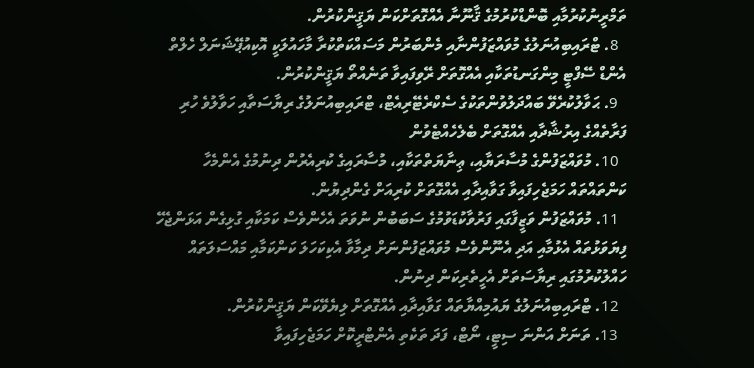ތަމްރީނުކުރުމާއި ބޮންޑްކުރުމުގެ ޤާނޫނާ އެއްގޮތަށްކަން ޔަޤީންކުރުން.
  8. ޓްރައިބިއުނަލުގެ މުވައްޒަފުންނާއި މެންބަރުން މަސައްކަތްކުރާ މާހައުލަކީ އޮކިއުޕޭޝަނަލް ހެލްތް އެންޑް ސޭފްޓީ މިންގަނޑުތަކާއި އެއްގޮތަށް ރޭވިފައިވާ ތަނެއްތޯ ޔަޤީންކުރުން.
  9. ޙަވާލުކުރެވޭ ބައްދަލުވުންތަކުގެ ސެކްރެޓޭރިއެޓް، ޓްރައިބިއުނަލުގެ ރިޔާސަތާއި ހަވާލުވެ ހުރި ފަރާތެއްގެ އިރުޝާދާއި އެއްގޮތަށް ބެލެހެއްޓެވުން
  10. މުވައްޒަފުންގެ މުސާރަޔާއި، ޢިނާޔަތްތަކާއި، މުސާރައިގެ ކުރިއެރުން ދިނުމުގެ އެންމެހާ ކަންތައްތައް ހަމަޖެހިފައިވާ ގަވާއިދާއި އެއްގޮތަށް ކުރިއަށް ގެންދިޔުން.
  11. މުވައްޒަފުން ވަޒީފާގައި ފަރުވާކުޑަވުމުގެ ސަބަބުން ނުވަތަ އެހެންވެސް ކަމަކާއި ގުޅިގެން އަޅަންޖެހޭ ފިޔަވަޅުތައް އެޅުމާއި އަދި އެނޫންވެސް މުވައްޒަފުންނަށް ދިމާވާ އެކިކަހަލަ ކަންކަމާއި މައްސަލަތައް ހައްލުކުރުމުގައި ރިޔާސަތަށް އެހީތެރިކަން ދިނުން.
  12. ޓްރައިބިއުނަލުގެ ޔައުމިއްޔާތައް ގަވާއިދާއި އެއްގޮތަށް ލިޔެވޭކަން ޔަޤީންކުރުން.
  13. ތަނަށް އަންނަ ސިޓީ، ނޯޓް، ފަދަ ތަކެތި އެންޓްރީކޮށް ހަމަޖެހިފައިވާ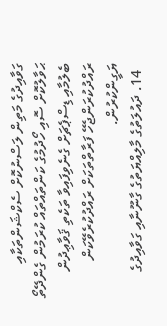ގަވާއިދުގެ މަތިން ލަސްނުކޮށް ސެކްޝަންތަކާއި ޙަވާލުކޮށް ސޮއި ހޯދުމުގެ ކަންތައްތައް ކުރަމުން ގެންދޭތޯ ބެލުމާއި ޑިސްޕެޗަށް ގެނެވިފައިވާ ތަކެތި ޤަވާޢިދުން ރައްދުކުރަންޖެހޭ ފަރާތްތަކަށް ރައްދުކުރެވޭކަން ޔަގީންކުރުން.
  14. ދައުލަތުގެ މާލިއްޔަތުގެ ގާނޫނާއި ގަވާއިދުގެ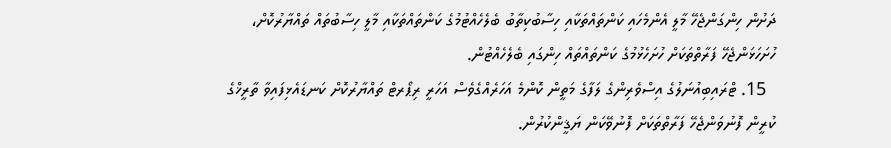ދަށުން ހިންގަންޖެހޭ މާލީ އެންމެހައި ކަންތައްތަކާއި ހިސާބުކިތާބު ބެލެހެއްޓުމުގެ ކަންތައްތަކާއި މާލީ ހިސާބުތައް ތައްޔާރުކޮށް، ހުށަހަޅަންޖެހޭ ފަރާތްތަކަށް ހުށަހެޅުމުގެ ކަންތައްތައް ހިންގައި ބެލެހެއްޓުން.
  15. ޓްރައިބިއުނަލުގެ އިސްވެރިންގެ ލަފާގެ މަތީން ކޮންމެ އަހަރެއްގެވެސް އަހަރީ ރިޕޯރޓް ތައްޔާރުކޮށް ކަނޑައެޅިފައިވާ ތާރީޚްގެ ކުރީން ފޮނުވަންޖެހޭ ފަރާތްތަކަށް ފޮނުވޭކަން ޔަޤީންކުރުން.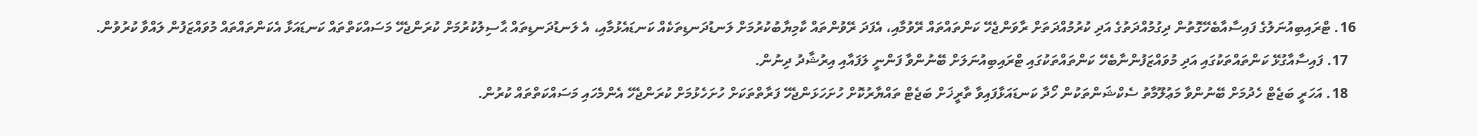16. ޓްރައިބިއުނަލުގެ ފައިސާއާބެހޭގޮތުން ދިގުމުއްދަތުގެ އަދި ކުރުމުއްދަތަށް ރާވަންޖެހޭ ކަންތައްތައް ރޭވުމާއި، އެފަދަ ރޭވުންތައް ކާމިޔާބުކުރުމަށް ލަނޑުދަނޑިތަކެއް ކަނޑައެޅުމާއި، އެ ލަނޑުދަނޑިތައް ޙާސިލުކުރުމަށް ކުރަންޖެހޭ މަސައްކަތްތައް ކަނޑައަޅާ އެކަންތައްތައް މުވައްޒަފުން ލައްވާ ކުރުވުން.
  17. ފައިސާއާގުޅޭ ކަންތައްތަކުގައި އަދި މުވައްޒަފުންނާބެހޭ ކަންތައްތަކުގައި ޓްރައިބިއުނަލަށް ބޭނުންވާ ފަންނީ ލަފައާއި އިރުޝާދު ދިނުން.
  18. އަހަރީ ބަޖެޓް ހެދުމަށް ބޭނުންވާ މަޢުލޫމާތު ސެކްޝަންތަކުން ހޯދާ ކަނޑައަޅާފައިވާ ތާރީޚަށް ބަޖެޓް ތައްޔާރުކޮށް ހުށަހަޅަންޖެހޭ ފަރާތްތަކަށް ހުށަހެޅުމަށް ކުރަންޖެހޭ އެންމެހައި މަސައްކަތްތައް ކުރުން.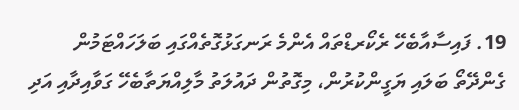19. ފައިސާއާބެހޭ ރެކޯރޑްތައް އެންމެ ރަނގަޅުގޮތެއްގައި ބަލަހައްޓަމުން ގެންދޭތޯ ބަލައި ޔަގީންކުރުން، މިގޮތުން ދައުލަތު މާލިއްޔަތާބެހޭ ގަވާއިދާއި އަދި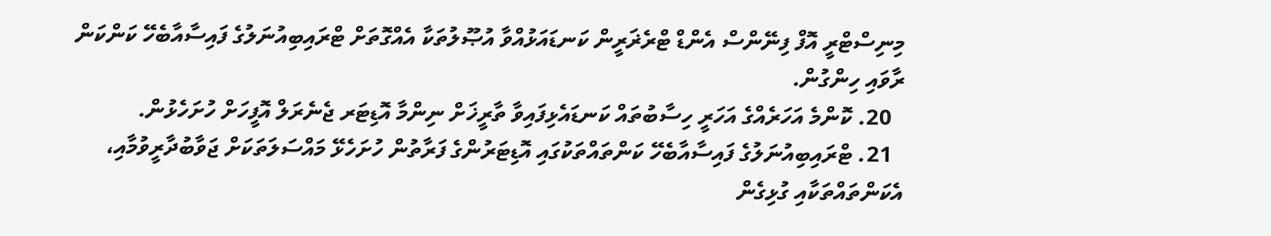މިނިސްޓްރީ އޮފް ފިނޭންސް އެންޑް ޓްރެޜަރީން ކަނޑައަޅުއްވާ އުޞޫލުތަކާ އެއްގޮތަށް ޓްރައިބިއުނަލުގެ ފައިސާއާބެހޭ ކަންކަން ރާވައި ހިންގުން.
  20. ކޮންމެ އަހަރެއްގެ އަހަރީ ހިސާބުތައް ކަނޑައެޅިފައިވާ ތާރީޚަށް ނިންމާ އޮޑިޓަރ ޖެނެރަލް އޮފީހަށް ހުށަހެޅުން.
  21. ޓްރައިބިއުނަލުގެ ފައިސާއާބެހޭ ކަންތައްތަކުގައި އޮޑިޓަރުންގެ ފަރާތުން ހުށަހެޅޭ މައްސަލަތަކަށް ޖަވާބުދާރީވުމާއި، އެކަންތައްތަކާއި ގުޅިގެން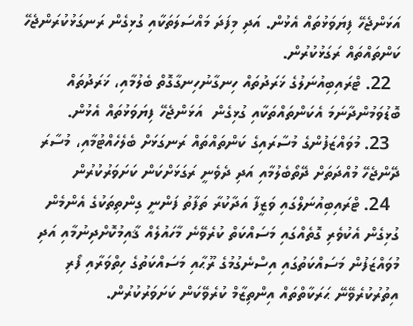އަޅަންޖެހޭ ފިޔަވަޅުތައް އެޅުން. އަދި މިފަދަ މައްސަލަތަކާއި ގުޅިގެން ރަނގަޅުކުރަންޖެހޭ ކަންތައްތައް ރަގަޅުކުރުން.
  22. ޓްރައިބިއުނަލުގެ ޚަރަދުތައް ހިނގާނުހިނގާގޮތް ބެލުމާއި، ޚަރަދުތައް ބޮޑުވަމުންދާނަމަ އެކަންތައްތަކާއި ގުޅިގެން  އަޅަންޖެހޭ ފިޔަވަޅުތައް އެޅުން.
  23. މުވައްޒަފުންގެ މުސާރައިގެ ކަންތައްތައް ރަނގަޅަށް ބެލެހެއްޓުމާއި، މުސާރަ ދޭންޖެހޭ މުއްދަތަށް ދޭތޯބެލުމާއި އަދި ދެވެނީ ރަގަޅަށްކަން ކަށަވަރުކުރުން
  24. ޓްރައިބިއުނަލްގައި ވަޒީފާ އަދާކުރާ ތަފާތު ފަންނީ ގިންތިތަކުގެ އެންމެން ގުޅިގެން އެކުވެރި ގޮތެއްގައި މަސައްކަތް ކުރެވޭނެ މާހައުލެއް ޤާއިމުކޮށްދިނުމާއި އަދި މުވައްޒަފުން މަސައްކަތުގައި އިސްނެގުމުގެ ރޫޙާއި މަސައްކަތުގެ ހިތްވަރާއި ފޯރި އިތުރުކުރެވޭނޭ ޙަރަކާތްތައް އިންތިޒާމް ކުރެވޭކަން ކަށަވަރުކުރުން.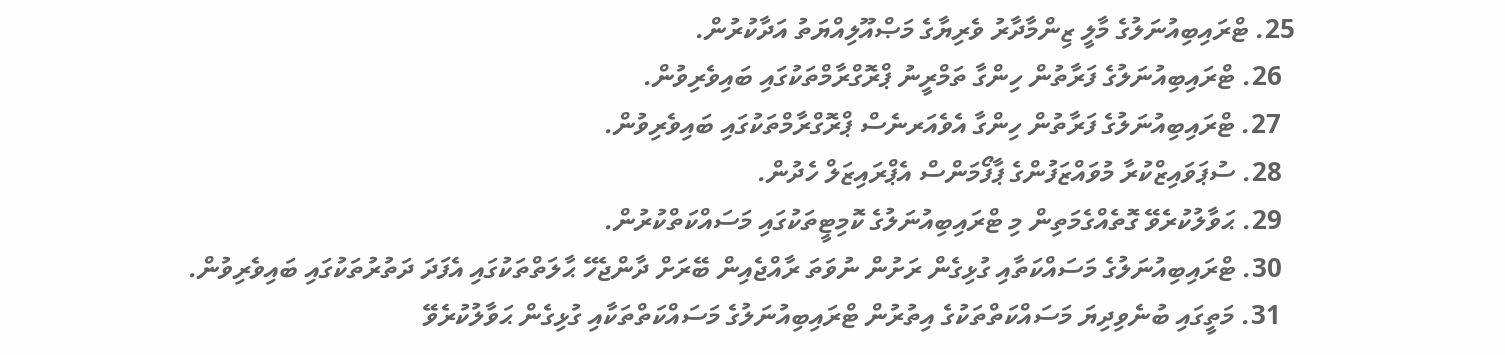25. ޓްރައިބިއުނަލުގެ މާލީ ޒިންމާދާރު ވެރިޔާގެ މަޞްއޫލިއްޔަތު އަދާކުރުން.
  26. ޓްރައިބިއުނަލުގެ ފަރާތުން ހިންގާ ތަމްރީނު ޕްރޮގްރާމްތަކުގައި ބައިވެރިވުން.
  27. ޓްރައިބިއުނަލުގެ ފަރާތުން ހިންގާ އެވެއަރނެސް ޕްރޮގްރާމްތަކުގައި ބައިވެރިވުން.
  28. ސުޕަވައިޒްކުރާ މުވައްޒަފުންގެ ޕާފޯމަންސް އެޕްރައިޒަލް ހެދުން.
  29. ޙަވާލުކުރެވޭ ގޮތެއްގެމަތިން މި ޓްރައިބިއުނަލުގެ ކޮމިޓީތަކުގައި މަސައްކަތްކުރުން.
  30. ޓްރައިބިއުނަލުގެ މަސައްކަތާއި ގުޅިގެން ރަށުން ނުވަތަ ރާއްޖެއިން ބޭރަށް ދާންޖެހޭ ޙާލަތްތަކުގައި އެފަދަ ދަތުރުތަކުގައި ބައިވެރިވުން.
  31. މަތީގައި ބުނެވިދިޔަ މަސައްކަތްތަކުގެ އިތުރުން ޓްރައިބިއުނަލުގެ މަސައްކަތްތަކާއި ގުޅިގެން ޙަވާލުކުރެވޭ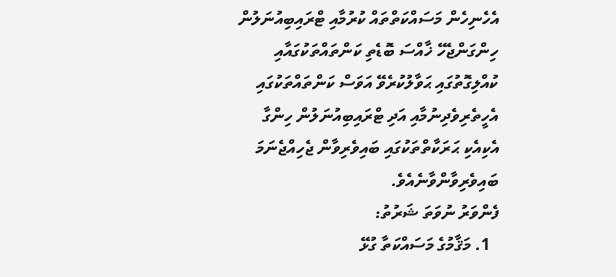އެހެނިހެން މަސައްކަތްތައް ކުރުމާއި ޓްރައިބިއުނަލުން ހިންގަންޖެހޭ ޚާއްސަ ބޮޑެތި ކަންތައްތަކުގައާއި ކުއްލިގޮތުގައި ޙަވާލުކުރެވޭ އަވަސް ކަންތައްތަކުގައި އެހީތެރިވެދިނުމާއި އަދި ޓްރައިބިއުނަލުން ހިންގާ އެކިއެކި ޙަރަކާތްތަކުގައި ބައިވެރިވާން ޖެހިއްޖެނަމަ ބައިވެރިވާންވާނެއެވެ.
ފެންވަރު ނުވަތަ ޝަރުތު:
  1. މަޤާމުގެ މަސައްކަތާ ގުޅޭ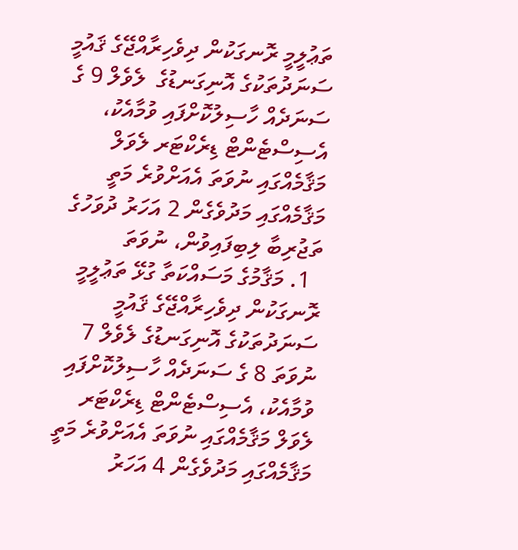ތަޢުލީމީ ރޮނގަކުން ދިވެހިރާއްޖޭގެ ޤައުމީ ސަނަދުތަކުގެ އޮނިގަނޑުގެ  ލެވެލް 9 ގެ ސަނަދެއް ހާސިލުކޮށްފައި ވުމާއެކު، އެސިސްޓެންޓް ޑިރެކްޓަރ ލެވަލް މަޤާމެއްގައި ނުވަތަ އެއަށްވުރެ މަތީ މަޤާމެއްގައި މަދުވެގެން 2 އަހަރު ދުވަހުގެ ތަޖުރިބާ ލިބިފައިވުން، ނުވަތަ
  1. މަޤާމުގެ މަސައްކަތާ ގުޅޭ ތަޢުލީމީ ރޮނގަކުން ދިވެހިރާއްޖޭގެ ޤައުމީ ސަނަދުތަކުގެ އޮނިގަނޑުގެ ލެވެލް 7 ނުވަތަ 8 ގެ ސަނަދެއް ހާސިލުކޮށްފައި ވުމާއެކު، އެސިސްޓެންޓް ޑިރެކްޓަރ ލެވަލް މަޤާމެއްގައި ނުވަތަ އެއަށްވުރެ މަތީ މަޤާމެއްގައި މަދުވެގެން 4 އަހަރު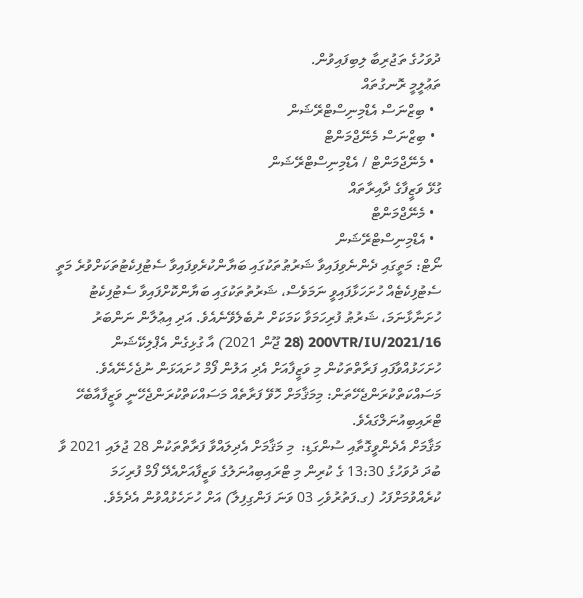ދުވަހުގެ ތަޖުރިބާ ލިބިފައިވުން.
ތަޢުލީމީ ރޮނގުތައް
  • ބިޒްނަސް އެޑްމިނިސްޓްރޭޝަން
  • ބިޒްނަސް މެނޭޖްމަންޓް
  • މެނޭޖްމަންޓް / އެޑްމިނިސްޓްރޭޝަން
ގުޅޭ ވަޒީފާގެ ދާއިރާތައް
  • މެނޭޖްމަންޓް
  • އެޑްމިނިސްޓްރޭޝަން
ނޯޓް: މަތީގައި ދެންނެވިފައިވާ ޝަރުޠުތަކުގައި ބަޔާންކުރެވިފައިވާ ސެޓުފިކެޓުތަކަށްވުރެ މަތީ ސެޓުފިކެޓެއް ހުށަހަޅާފައިވީ ނަމަވެސް، ޝަރުތުތަކުގައި ބަޔާންކޮށްފައިވާ ސެޓުފިކެޓު ހުށަނާޅާނަމަ، ޝަރުޠު ފުރިހަމަވާ ކަމަކަށް ނުބެލެވޭނެއެވެ. އަދި އިޢުލާން ނަންބަރު 200VTR/IU/2021/16 (28 ޖޫން 2021) އާ ގުޅިގެން އެޕްލިކޭޝަން ހުށަހަޅުއްވާފައި ފަރާތްތަކުން މި ވަޒީފާއަށް އެދި އަލުން ފޯމް ހުށައަޅަން ނުޖެހެނޭއެވެ.
މަސައްކަތްކުރަންޖެހޭތަން: މިމަޤާމަށް ހޮވޭ ފަރާތެއް މަސައްކަތްކުރަންޖެހޭނީ ވަޒީފާއާބެހޭ ޓްރައިބިއުނަލްގައެވެ.
މަޤާމަށް އެދެންވީގޮތާއި ސުންގަޑި:  މި މަޤާމަށް އެދިލައްވާ ފަރާތްތަކުން 28 ޖުލައި 2021 ވާ ބުދަ ދުވަހުގެ 13:30 ގެ ކުރިން މި ޓްރައިބިއުނަލުގެ ވަޒީފާއަށްއެދޭ ފޯމް ފުރިހަމަ ކުރެއްވުމަށްފަހު (ގ.ފަތުރުވެހި 03 ވަނަ ފަންގިފިލާ) އަށް ހުށަހެޅުއްވުން އެދެމެވެ.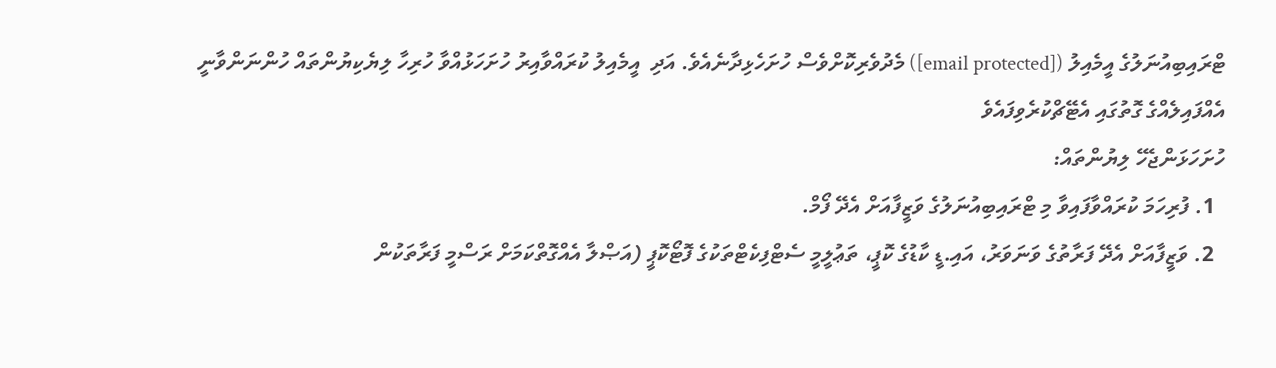ޓްރައިބިއުނަލުގެ އީމެއިލު ([email protected]) މެދުވެރިކޮށްވެސް ހުށަހެޅިދާނެއެވެ. އަދި  އީމެއިލު ކުރައްވާއިރު ހުށަހަޅުއްވާ ހުރިހާ ލިޔެކިޔުންތައް ހުންނަންވާނީ އެއްފައިލެއްގެ ގޮތުގައި އެޓޭޗްކުރެވިފައެވެ
ހުށަހަޅަންޖެހޭ ލިޔުންތައް:
  1. ފުރިހަމަ ކުރައްވާފައިވާ މި ޓްރައިބިއުނަލުގެ ވަޒީފާއަށް އެދޭ ފޯމް.
  2. ވަޒީފާއަށް އެދޭ ފަރާތުގެ ވަނަވަރު، އައި.ޑީ ކާޑުގެ ކޮޕީ، ތަޢުލީމީ ސެޓްފިކެޓްތަކުގެ ފޮޓޯކޮޕީ (އަޞްލާ އެއްގޮތްކަމަށް ރަސްމީ ފަރާތަކުން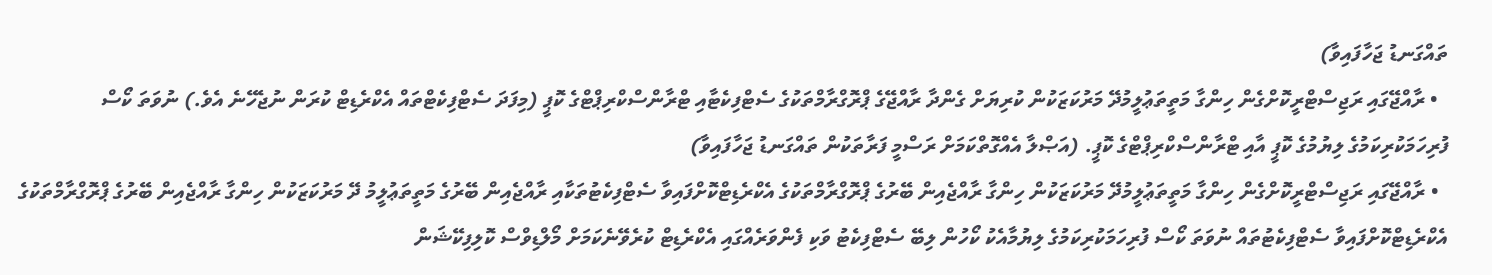ތައްގަނޑު ޖަހާފައިވާ)
  • ރާއްޖޭގައި ރަޖިސްޓްރީކޮށްގެން ހިންގާ މަތީތަޢުލީމުދޭ މަރުކަޒަކުން ކުރިޔަށް ގެންދާ ރާއްޖޭގެ ޕްރޮގްރާމްތަކުގެ ސެޓްފިކެޓާއި ޓްރާންސްކްރިޕްޓްގެ ކޮޕީ (މިފަދަ ސެޓްފިކެޓްތައް އެކްރެޑިޓް ކުރަން ނުޖެހޭނެ އެވެ.) ނުވަތަ ކޯސް ފުރިހަމަކުރިކަމުގެ ލިޔުމުގެ ކޮޕީ އާއި ޓްރާންސްކްރިޕްޓްގެ ކޮޕީ. (އަޞްލާ އެއްގޮތްކަމަށް ރަސްމީ ފަރާތަކުން ތައްގަނޑު ޖަހާފައިވާ)
  • ރާއްޖޭގައި ރަޖިސްޓްރީކޮށްގެން ހިންގާ މަތީތަޢުލީމުދޭ މަރުކަޒަކުން ހިންގާ ރާއްޖެއިން ބޭރުގެ ޕްރޮގްރާމްތަކުގެ އެކްރެޑިޓްކޮށްފައިވާ ސެޓްފިކެޓުތަކާއި ރާއްޖެއިން ބޭރުގެ މަތީތަޢުލީމު ދޭ މަރުކަޒަކުން ހިންގާ ރާއްޖެއިން ބޭރުގެ ޕްރޮގްރާމްތަކުގެ އެކްރެޑިޓްކޮށްފައިވާ ސެޓްފިކެޓުތައް ނުވަތަ ކޯސް ފުރިހަމަކުރިކަމުގެ ލިޔުމާއެކު ކޯހުން ލިބޭ ސެޓްފިކެޓު ވަކި ފެންވަރެއްގައި އެކްރެޑިޓް ކުރެވޭނެކަމަށް މޯލްޑިވްސް ކޮލިފިކޭޝަން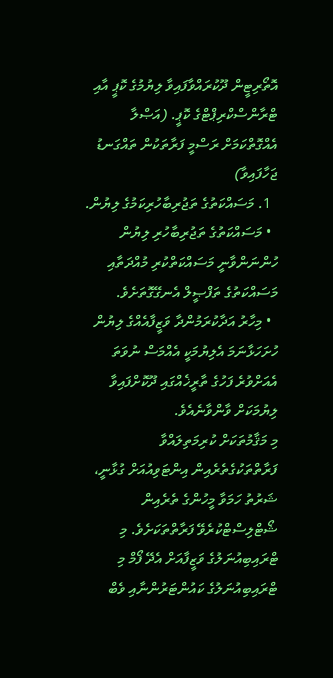އޮތޯރިޓީން ދޫކުރައްވާފައިވާ ލިޔުމުގެ ކޮޕީ އާއި ޓްރާންސްކްރިޕްޓްގެ ކޮޕީ. (އަޞްލާ އެއްގޮތްކަމަށް ރަސްމީ ފަރާތަކުން ތައްގަނޑު ޖަހާފައިވާ)
  1. މަސައްކަތުގެ ތަޖުރިބާހުރިކަމުގެ ލިޔުން.
  • މަސައްކަތުގެ ތަޖުރިބާހުރި ލިޔުން ހުންނަންވާނީ މަސައްކަތްކުރި މުއްދަތާއި މަސައްކަތުގެ ތަފްޞީލް އެނގޭގޮތަށެވެ.
  • މިހާރު އަދާކުރަމުންދާ ވަޒީފާއެއްގެ ލިޔުން ހުށަހަޅާނަމަ އެލިޔުމަކީ އެއްމަސް ނުވަތަ އެއަށްވުރެ ފަހުގެ ތާރީޚެއްގައި ދޫކޮށްފައިވާ ލިޔުމަކަށް ވާންވާނެއެވެ.
މި މަޤާމުތަކަށް ކުރިމަތިލައްވާ ފަރާތްތަކުގެތެރެއިން އިންޓަވިއުއަށް ގުޅާނީ، ޝަރުތު ހަމަވާ މީހުންގެ ތެރެއިން ޝޯޓްލިސްޓްކުރެވޭ ފަރާތްތަކަށެވެ. މި ޓްރައިބިއުނަލުގެ ވަޒީފާއަށް އެދޭ ފޯމް މި ޓްރައިބިއުނަލުގެ ކައުންޓަރުންނާއި ވެބް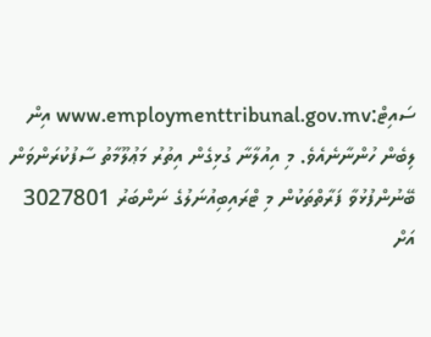ސައިޓް:www.employmenttribunal.gov.mv އިން ލިބެން ހުންނާނެއެވެ. މި އިއުލާނާ ގުޅިގެން އިތުރު މަޢުލޫމާތު ސާފުކުރަންވަން ބޭނުންފުޅުވާ ފަރާތްތަކުން މި ޓްރައިބިއުނަލުގެ ނަންބަރު 3027801 އަށް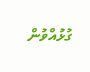ގުޅުއްވުން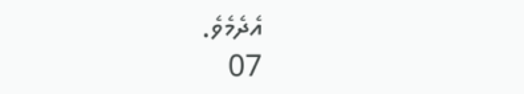އެދެމެވެ.
07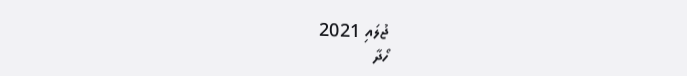ޖުލައި 2021
ހޯދާ